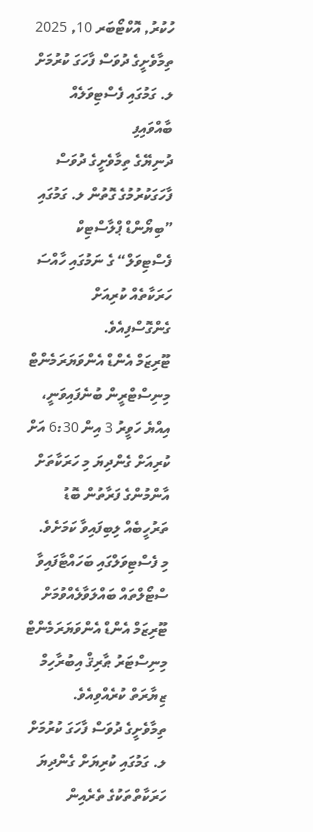ހުކުރު, އޮކްޓޯބަރ 10, 2025
ތިމާވެށީގެ ދުވަސް ފާހަގަ ކުރުމަށް ލ. ގަމުގައި ފެސްޓިވަލެއް ބާއްވައިފި
ދުނިޔޭގެ ތިމާވެށީގެ ދުވަސް ފާހަގަކުރުމުގެ ގޮތުން ލ. ގަމުގައި ”ބިޔޯންޑް ޕްލާސްޓިކް ފެސްޓިވަލް“ ގެ ނަމުގައި ހާއްސަ ހަރަކާތެއް ކުރިއަށް ގެންގޮސްފިއެވެ.
ޓޫރިޒަމް އެންޑް އެންވަޔަރަމެންޓް މިނިސްޓްރީން ބުނެފައިވަނީ، އިއްޔެ ހަވީރު 3 އިން 6:30 އަށް ކުރިއަށް ގެންދިޔަ މި ހަރަކާތަށް އާންމުންގެ ފަރާތުން ބޮޑު ތަރުހީބެއް ލިބިފައިވާ ކަމަށެވެ.
މި ފެސްޓިވަލްގައި ބަހައްޓާފައިވާ ސްޓޯލްތައް ބައްލަވާލެއްވުމަށް ޓޫރިޒަމް އެންޑް އެންވަޔަރަމެންޓް މިނިސްޓަރު ޠާރިޤް އިބުރާހިމް ޒިޔާރަތް ކުރެއްވިއެވެ.
ތިމާވެށީގެ ދުވަސް ފާހަގަ ކުރުމަށް ލ. ގަމުގައި ކުރިޔަށް ގެންދިޔަ ހަރަކާތްތަކުގެ ތެރެއިން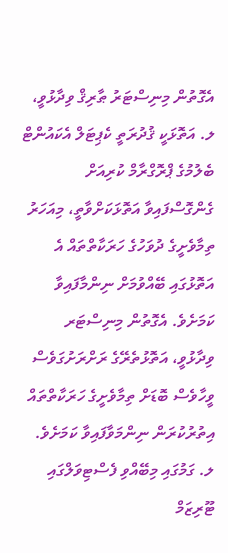އެގޮތުން މިނިސްޓަރު ޠާރިޤް ވިދާޅުވީ، ލ. އަތޮޅަކީ ޤުދުރަތީ ކެޕިޓަލް އެކައުންޓް ބެލުމުގެ ޕްރޮގްރާމް ކުރިއަށް ގެންގޮސްފައިވާ އަތޮޅަކަށްވާތީ، މިއަހަރު ތިމާވެށީގެ ދުވަހުގެ ހަރަކާތްތައް އެ އަތޮޅުގައި ބޭއްވުމަށް ނިންމާފައިވާ ކަމަށެވެ. އެގޮތުން މިނިސްޓަރ ވިދާޅުވީ، އަތޮޅުތެރޭގެ ރަށްރަށުގަވެސް ވީހާވެސް ބޮޑަށް ތިމާވެށީގެ ހަރަކާތްތައް އިތުރުކުރަން ނިންމަވާފައިވާ ކަމަށެވެ.
ލ. ގަމުގައި މިބޭއްވި ފެސްޓިވަލްގައި ޓޫރިޒަމް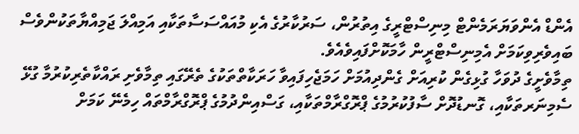އެންޑް އެންވަޔަރަމެންޓް މިނިސްޓްރީގެ އިތުރުން، ސަރުކާރުގެ އެކި މުއައްސަސާތަކާއި އަމިއްލަ ޖަމިއްޔާތަކުންވެސް ބައިވެރިވިކަމަށް އެމިނިސްޓްރީން ހާމަކޮށްފައިވެއެވެ.
ތިމާވެށީގެ ދުވަހާ ގުޅިގެން ކުރިއަށް ގެންދިއުމަށް ހަމަޖެހިފައިވާ ހަރަކާތްތަކުގެ ތެރޭގައި ތިމާވެށި ރައްކާތެރިކުރުމާ ގުޅޭ ސެމިނަރތަކާއި، ގޮނޑުދޮށް ސާފުކުރުމުގެ ޕްރޮގްރާމްތަކާއި، ގަސްއިންދުމުގެ ޕްރޮގްރާމްތައް ހިމެނޭ ކަމަށް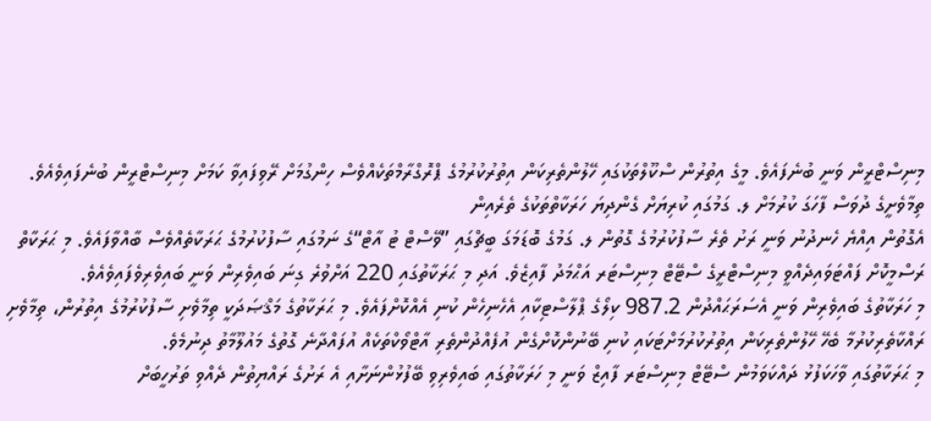މިނިސްޓްރީން ވަނީ ބުނެފައެވެ. މީގެ އިތުރުން ސްކޫލްތަކުގައި ހޭލުންތެރިކަން އިތުރުކުރުމުގެ ޕްރޮގްރާމްތަކެއްވެސް ހިންގުމަށް ރޭވިފައިވާ ކަމަށް މިނިސްޓްރީން ބުނެފައިވެއެވެ.
ތިމާވެށީގެ ދުވަސް ފާހަގަ ކުރުމަށް ލ. ގަމުގައި ކުރިޔަށް ގެންދިޔަ ހަރަކާތްތަކުގެ ތެރެއިން
އެގޮތުން އިއްޔެ ހެނދުނު ވަނީ ރަށު ތެރެ ސާފުކުރުމުގެ ގޮތުން ލ. ގަމުގެ ބޮޑަމަގަ ބީޗްގައި ”ވޭސްޓް ޓު އާޓް“ގެ ނަމުގައި ސާފުކުރުމުގެ ޙަރަކާތެއްވެސް ބާއްވާފައެވެ. މި ޙަރަކާތް ރަސްމީކޮށް ފައްޓަވައިދެއްވީ މިނިސްޓްރީގެ ސްޓޭޓް މިނިސްޓަރ އަޙްމަދު ފާއިޒެވެ. އަދި މި ޙަރަކާތުގައި 220 އަށްވުރެ ގިނަ ބައިވެރިން ވަނީ ބައިވެރިވެފައިވެއެވެ.
މި ހަރަކާތުގެ ބައިވެރިން ވަނީ އެސަރަޙައްދުން 987.2 ކިލޯގެ ޕްލާސްޓިކާއި އެހެނިހެން ކުނި އެއްކޮށްފައެވެ. މި ޙަރަކާތުގެ މަޤްޞަދަކީ ތިމާވެށި ސާފުކުރުމުގެ އިތުރުން، ތިމާވެށި ރައްކާތެރިކުރުމާ ބެހޭ ހޭލުންތެރިކަން އިތުރުކުރުމަށްޓަކައި ކުނި ބޭނުންކޮށްގެން އުފެއްދުންތެރި އާޓްވޯކްތަކެއް އުފައްދާނެ ގޮތުގެ މައުލޫމާތު ދިނުމެވެ.
މި ޙަރަކާތުގައި ވާހަކަފުޅު ދައްކަވަމުން ސްޓޭޓް މިނިސްޓަރ ފާއިޒް ވަނީ މި ހަރަކާތުގައި ބައިވެރިވި ބޭފުޅުންނަށާއި އެ ރަށުގެ ރައްޔިތުން ދެއްވި ތަރުހީބަށް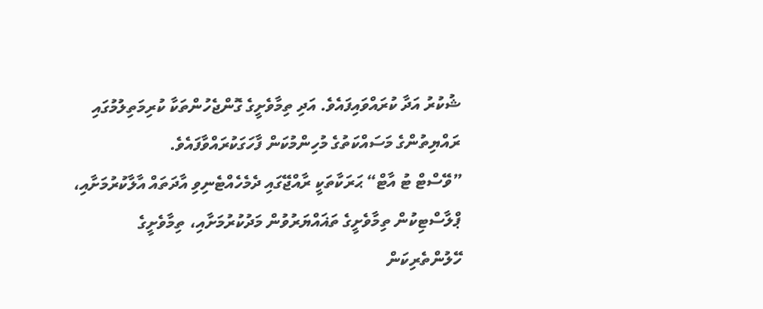ޝުކުރު އަދާ ކުރައްވައިފައެވެ. އަދި ތިމާވެށީގެ ގޮންޖެހުންތަކާ ކުރިމަތިލުމުގައި ރައްޔިތުންގެ މަސައްކަތުގެ މުހިންމުކަން ފާހަގަކުރައްވާފައެވެ.
”ވޭސްޓް ޓު އާޓް“ ޙަރަކާތަކީ ރާއްޖޭގައި ދެމެހެއްޓެނިވި އާދަތައް އާލާކުރުމަށާއި، ޕްލާސްޓިކުން ތިމާވެށީގެ ތަޣައްޔަރުވުން މަދުކުރުމަށާއި، ތިމާވެށީގެ ހޭލުންތެރިކަން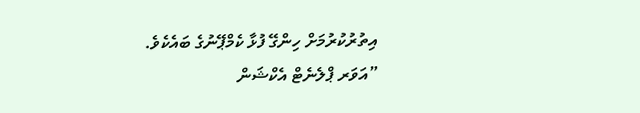އިތުރުކުރުމަށް ހިންގޭ ފުޅާ ކެމްޕޭނުގެ ބައެކެވެ.
”އަވަރ ޕްލެނެޓް އެކްޝަން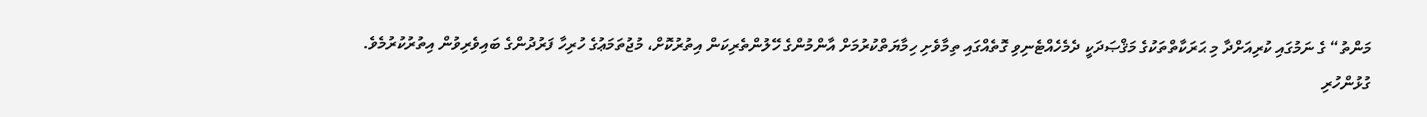މަންތު“ ގެ ނަމުގައި ކުރިއަށްދާ މި ޙަރަކާތްތަކުގެ މަޤްޞަދަކީ ދެމެހެއްޓެނިވި ގޮތެއްގައި ތިމާވެށި ހިމާޔަތްކުރުމަށް އާންމުންގެ ހޭލުންތެރިކަން އިތުރުކޮށް، މުޖުތަމަޢުގެ ހުރިހާ ފަރުދުންގެ ބައިވެރިވުން އިތުރުކުރުމެވެ.
ގުޅުންހުރި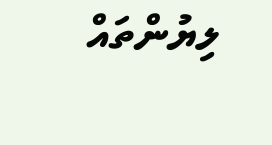ލިޔުންތައް